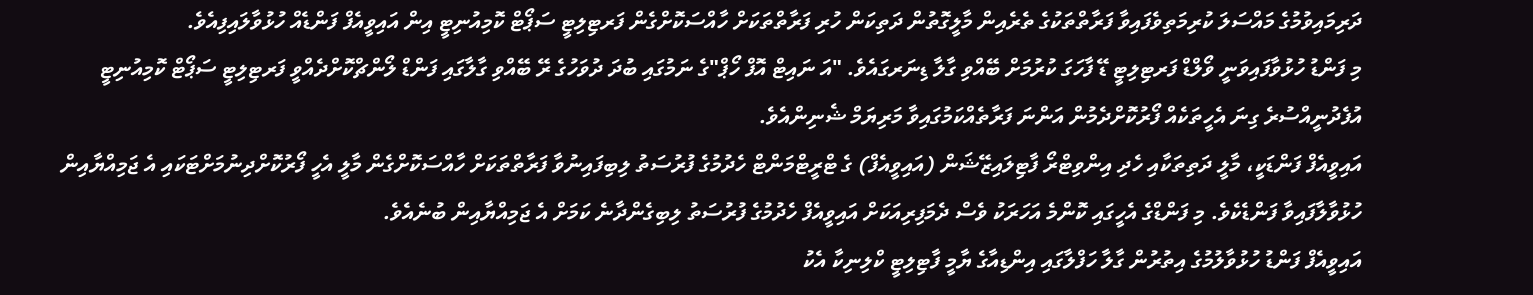ދަރިމައިވުމުގެ މައްސަލަ ކުރިމަތިވެފައިވާ ފަރާތްތަކުގެ ތެރެއިން މާލީގޮތުން ދަތިކަން ހުރި ފަރާތްތަކަށް ހާއްސަކޮށްގެން ފަރޓިލިޓީ ސަޕޯޓް ކޮމިއުނިޓީ އިން އައިވީއެފް ފަންޑެއް ހުޅުވާލައިފިއެވެ.
މި ފަންޑު ހުޅުވާފައިވަނީ ވޯލްޑް ފަރޓިލިޓީ ޑޭ ފާހަގަ ކުރުމަށް ބޭއްވި ގާލާ ޑިނަރގައެވެ. "އަ ނައިޓް އޮފް ހޯޕް"ގެ ނަމުގައި ބުދަ ދުވަހުގެ ރޭ ބޭއްވި ގާލާގައި ފަންޑް ލޯންޗްކޮށްދެއްވީ ފަރޓިލިޓީ ސަޕޯޓް ކޮމިއުނިޓީ އުފެދުނީއްސުރެ ގިނަ އެހީތަކެއް ފޯރުކޮށްދެމުން އަންނަ ފަރާތެއްކަމުގައިވާ މަރިޔަމް ޝެނިންއެވެ.
އައިވީއެފް ފަންޑަކީ، މާލީ ދަތިތަކާއި ހެދި އިންވިޓްރޯ ފާޓިލައިޒޭޝަން (އައިވީއެފް) ގެ ޓްރީޓްމަންޓް ހެދުމުގެ ފުރުސަތު ލިބިފައިނުވާ ފަރާތްތަކަށް ހާއްސަކޮށްގެން މާލީ އެހީ ފޯރުކޮށްދިނުމަށްޓަކައި އެ ޖަމިއްޔާއިން ހުޅުވާލާފައިވާ ފަންޑެކެވެ. މި ފަންޑްގެ އެހީގައި ކޮންމެ އަހަރަކު ވެސް ދެމަފިރިއަކަށް އައިވީއެފް ހެދުމުގެ ފުރުސަތު ލިބިގެންދާނެ ކަމަށް އެ ޖަމިއްޔާއިން ބުނެއެވެ.
އައިވީއެފް ފަންޑު ހުޅުވާލުމުގެ އިތުރުން ގާލާ ހަފްލާގައި އިންޑިއާގެ ޔާމީ ފާޓިލިޓީ ކްލިނިކާ އެކު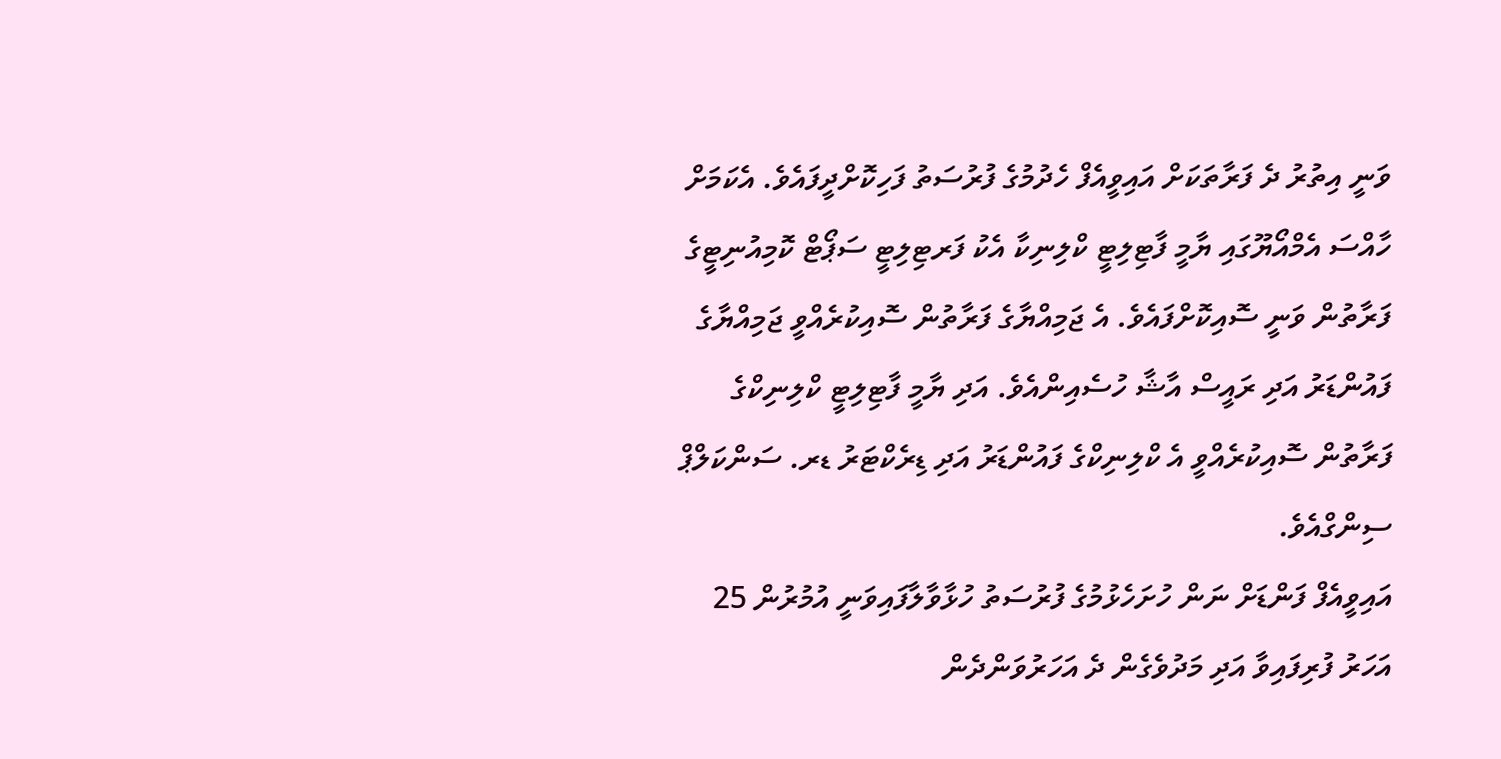ވަނީ އިތުރު ދެ ފަރާތަކަށް އައިވީއެފް ހެދުމުގެ ފުރުސަތު ފަހިކޮށްދީފައެވެ. އެކަމަށް ހާއްސަ އެމްއޯޔޫގައި ޔާމީ ފާޓިލިޓީ ކްލިނިކާ އެކު ފަރޓިލިޓީ ސަޕޯޓް ކޮމިއުނިޓީގެ ފަރާތުން ވަނީ ސޮއިކޮށްފައެވެ. އެ ޖަމިއްޔާގެ ފަރާތުން ސޮއިކުރެއްވީ ޖަމިއްޔާގެ ފައުންޑަރު އަދި ރައީސް އާޝާ ހުސެއިންއެވެ. އަދި ޔާމީ ފާޓިލިޓީ ކްލިނިކްގެ ފަރާތުން ސޮއިކުރެއްވީ އެ ކްލިނިކްގެ ފައުންޑަރު އަދި ޑިރެކްޓަރު ޑރ. ސަންކަލްޕް ސިންގްއެވެ.
އައިވީއެފް ފަންޑަށް ނަން ހުށަހެޅުމުގެ ފުރުސަތު ހުޅާވާލާފައިވަނީ އުމުރުން 25 އަހަރު ފުރިފައިވާ އަދި މަދުވެގެން ދެ އަހަރުވަންދެން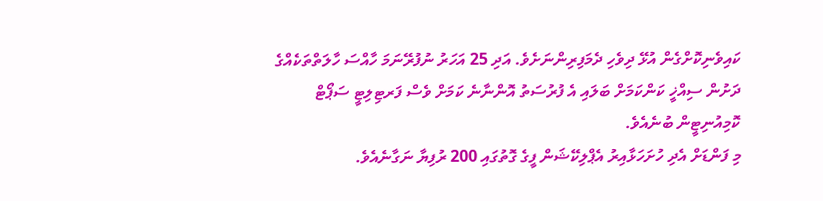ކައިވެނިކޮށްގެން އުޅޭ ދިވެހި ދެމަފިރިންނަށެވެ. އަދި 25 އަހަރު ނުފުރޭނަމަ ހާއްސަ ހާލަތްތަކެއްގެ ދަށުން ސިއްޚީ ކަންކަމަށް ބަލައި އެ ފުރުސަތު އޮންނާނެ ކަމަށް ވެސް ފަރޓިލިޓީ ސަޕޯޓް ކޮމިއުނިޓީން ބުނެއެވެ.
މި ފަންޑަށް އެދި ހުށަހަޅާއިރު އެޕްލިކޭޝަން ފީގެ ގޮތުގައި 200 ރުފިޔާ ނަގާނެއެވެ.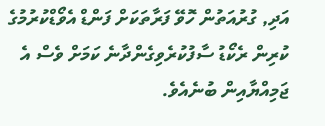އަދި, ގުރުއަތުން ހޮވޭ ފަރާތަކަށް ފަންޑް އެވޯޑްކުރުމުގެ ކުރިން ރެކޯޑު ސާފުކުރެވިގެންދާނެ ކަމަށް ވެސް އެ ޖަމިއްޔާއިން ބުނެއެވެ.